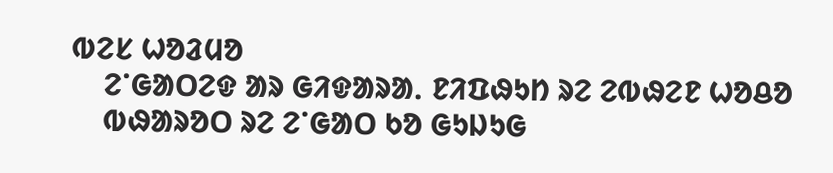ᱵᱮᱥ ᱦᱚᱲᱢᱚ
    ᱮᱸᱜᱟᱛᱮᱫ ᱟᱨ ᱜᱤᱫᱟᱨᱟᱹ ᱱᱤᱯᱷᱩᱴ ᱨᱮ ᱮᱵᱷᱮᱱ ᱦᱚᱪᱚ
    ᱵᱷᱟᱨᱚᱛ ᱨᱮ ᱮᱸᱜᱟᱛ ᱠᱚ ᱜᱩᱡᱩᱜ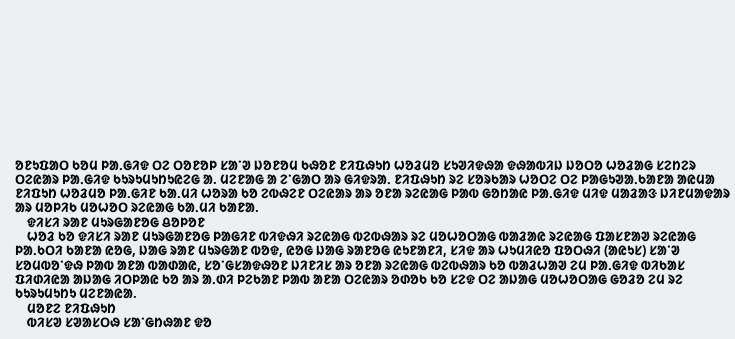ᱚᱱᱩᱯᱟᱛ ᱠᱚᱢ ᱞᱟᱹᱜᱤᱫ ᱛᱮ ᱛᱚᱱᱚᱞ ᱥᱟᱸᱣ ᱡᱚᱱᱚᱢ ᱠᱷᱚᱱ ᱱᱤᱯᱷᱩᱴ ᱦᱚᱲᱢᱚ ᱥᱩᱣᱤᱫᱷᱟ ᱫᱷᱟᱵᱤᱡ ᱡᱚᱛᱚ ᱦᱚᱲᱟᱜ ᱥᱮᱴᱮᱨ ᱛᱮᱭᱟᱨ ᱞᱟᱹᱜᱤᱫ ᱠᱩᱨᱩᱢᱩᱴᱩᱭᱮᱜ ᱟ. ᱢᱮᱱᱟᱜ ᱟ ᱮᱸᱜᱟᱛ ᱟᱨ ᱜᱤᱫᱨᱟᱹ ᱱᱤᱯᱷᱩᱴ ᱨᱮ ᱥᱚᱨᱠᱟᱨ ᱦᱚᱛᱮ ᱛᱮ ᱞᱟᱜᱩᱣᱟᱹᱠᱟᱱᱟ ᱟᱭᱢᱟ ᱱᱤᱯᱩᱴ ᱦᱚᱲᱢᱚ ᱞᱟᱹᱜᱤᱱ ᱠᱟᱹᱢᱤ ᱦᱚᱨᱟ ᱠᱚ ᱮᱵᱷᱮᱱ ᱛᱮᱭᱟᱨ ᱟᱨ ᱚᱱᱟ ᱨᱮᱭᱟᱜ ᱞᱟᱵ ᱜᱚᱴᱟᱭ ᱞᱟᱹᱜᱤᱫ ᱢᱤᱫ ᱢᱟᱲᱟᱝ ᱡᱤᱱᱢᱟᱫᱟᱨ ᱟᱨ ᱢᱚᱞᱤᱠ ᱢᱚᱦᱚᱛ ᱨᱮᱭᱟᱜ ᱠᱟᱹᱢᱤ ᱠᱟᱱᱟ.
    ᱫᱤᱥᱤ ᱨᱟᱱ ᱢᱩᱨᱜᱟᱱᱚᱜ ᱪᱚᱞᱚᱱ
    ᱦᱚᱲ ᱠᱚ ᱫᱤᱥᱤ ᱨᱟᱱ ᱢᱩᱨᱜᱟᱱᱚᱜ ᱞᱟᱜᱤᱱ ᱵᱤᱫᱷᱤ ᱨᱮᱭᱟᱜ ᱵᱮᱵᱷᱟᱨ ᱨᱮ ᱢᱚᱦᱚᱛᱟᱜ ᱵᱟᱲᱟᱭ ᱨᱮᱭᱟᱜ ᱯᱟᱥᱱᱟᱣ ᱨᱮᱭᱟᱜ ᱞᱟᱹᱠᱛᱤ ᱠᱟᱱᱟ ᱭᱚᱜ, ᱡᱟᱜ ᱨᱟᱱ ᱢᱩᱨᱜᱟᱱ ᱵᱚᱫ, ᱭᱚᱜ ᱡᱟᱜ ᱨᱟᱱᱚᱜ ᱭᱩᱱᱟᱱᱤ, ᱥᱤᱫ ᱟᱨ ᱦᱩᱢᱤᱭᱚ ᱯᱚᱛᱷᱤ (ᱟᱭᱩᱥ) ᱥᱟᱸᱣ ᱥᱚᱢᱵᱚᱸᱫᱷ ᱞᱟᱵ ᱟᱱᱟ ᱵᱟᱰᱟᱭ, ᱥᱚᱸᱜᱥᱟᱫᱷᱚᱱ ᱡᱤᱱᱤᱥ ᱟᱨ ᱚᱱᱟ ᱨᱮᱭᱟᱜ ᱵᱮᱵᱷᱟᱨ ᱠᱚ ᱵᱟᱲᱦᱟᱣ ᱮᱢ ᱞᱟᱹᱜᱤᱫ ᱵᱤᱠᱟᱥ ᱯᱤᱰᱤᱭᱟ ᱟᱡᱟᱜ ᱤᱛᱞᱟᱭ ᱠᱚ ᱟᱨ ᱟᱹᱰᱤ ᱞᱮᱠᱟᱱ ᱞᱟᱵ ᱟᱱᱟ ᱛᱮᱭᱟᱨ ᱚᱰᱚᱠ ᱠᱚ ᱥᱮᱫ ᱛᱮ ᱟᱡᱟᱜ ᱢᱚᱦᱚᱛᱟᱜ ᱜᱚᱲᱚ ᱮᱢ ᱨᱮ ᱠᱩᱨᱩᱢᱩᱴᱩ ᱢᱮᱱᱟᱭᱟ.
    ᱢᱚᱱᱮ ᱱᱤᱯᱷᱩᱴ
    ᱵᱤᱥᱣ ᱥᱣᱟᱥᱛᱷ ᱥᱟᱸᱜᱴᱷᱟᱱ ᱫᱚ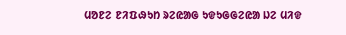ᱢᱚᱱᱮ ᱱᱤᱯᱷᱩᱴ ᱨᱮᱭᱟᱜ ᱩᱫᱩᱜᱜᱮᱭᱟ ᱡᱮ ᱢᱤᱫ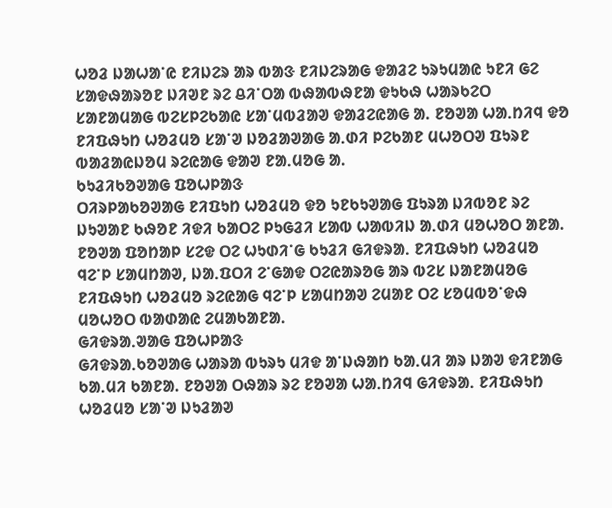ᱦᱚᱲ ᱡᱟᱦᱟᱸᱭ ᱱᱤᱡᱮᱨ ᱟᱨ ᱵᱟᱝ ᱱᱤᱡᱮᱨᱟᱜ ᱫᱟᱲᱮ ᱩᱨᱩᱢᱟᱭ ᱩᱱᱤ ᱜᱮ ᱥᱟᱫᱷᱟᱨᱚᱱ ᱡᱤᱣᱱ ᱨᱮ ᱪᱤᱸᱛᱟ ᱵᱷᱟᱵᱷᱱᱟ ᱫᱩᱠᱷ ᱦᱟᱨᱠᱮᱛ ᱥᱟᱱᱟᱢᱟᱜ ᱵᱮᱥᱞᱮᱠᱟᱭ ᱥᱟᱸᱢᱵᱲᱟᱣ ᱫᱟᱲᱮᱭᱟᱜ ᱟ. ᱱᱚᱣᱟ ᱦᱟᱹᱴᱤᱧ ᱫᱚ ᱱᱤᱯᱷᱩᱴ ᱦᱚᱲᱢᱚ ᱥᱟᱸᱣ ᱡᱚᱲᱟᱣᱟᱜ ᱟᱹᱰᱤ ᱞᱮᱠᱟᱱ ᱢᱦᱚᱛᱣ ᱯᱩᱨᱱ ᱵᱟᱲᱟᱭᱡᱚᱢ ᱨᱮᱭᱟᱜ ᱫᱟᱣ ᱱᱟᱹᱢᱚᱜ ᱟ.
ᱠᱩᱲᱤᱠᱚᱣᱟᱜ ᱯᱚᱦᱞᱟᱝ
ᱛᱤᱨᱞᱟᱠᱚᱣᱟᱜ ᱱᱤᱯᱩᱴ ᱦᱚᱲᱢᱚ ᱫᱚ ᱩᱱᱠᱩᱣᱟᱜ ᱯᱩᱨᱟ ᱡᱤᱵᱚᱱ ᱨᱮ ᱡᱩᱣᱟᱱ ᱠᱷᱚᱱ ᱤᱫᱤ ᱠᱟᱛᱮ ᱞᱩᱜᱲᱤ ᱥᱟᱵ ᱦᱟᱵᱤᱡ ᱟᱹᱰᱤ ᱢᱚᱦᱚᱛ ᱟᱱᱟ. ᱱᱚᱣᱟ ᱯᱚᱴᱟᱞ ᱥᱮᱫ ᱛᱮ ᱦᱩᱰᱤᱸᱜ ᱠᱩᱲᱤ ᱜᱤᱫᱨᱟᱹ ᱱᱤᱯᱷᱩᱴ ᱦᱚᱲᱢᱚ ᱧᱮᱸᱞ ᱥᱟᱢᱴᱟᱣ, ᱡᱟᱹᱯᱛᱤ ᱮᱸᱜᱟᱫ ᱛᱮᱭᱟᱨᱚᱜ ᱟᱨ ᱵᱮᱥ ᱡᱟᱱᱟᱢᱚᱜ ᱱᱤᱯᱷᱩᱴ ᱦᱚᱲᱢᱚ ᱨᱮᱭᱟᱜ ᱧᱮᱸᱞ ᱥᱟᱢᱴᱟᱣ ᱮᱢᱟᱱ ᱛᱮ ᱥᱚᱢᱵᱚᱸᱫᱷ ᱢᱚᱦᱚᱛ ᱵᱟᱰᱟᱭ ᱮᱢᱟᱠᱟᱱᱟ.
ᱜᱤᱫᱨᱟᱹᱣᱟᱜ ᱯᱚᱦᱞᱟᱝ
ᱜᱤᱫᱨᱟᱹᱠᱚᱣᱟᱜ ᱦᱟᱨᱟ ᱵᱩᱨᱩ ᱢᱤᱫ ᱟᱸᱡᱷᱟᱴ ᱠᱟᱹᱢᱤ ᱟᱨ ᱡᱟᱣ ᱫᱤᱱᱟᱜ ᱠᱟᱹᱢᱤ ᱠᱟᱱᱟ. ᱱᱚᱣᱟ ᱛᱷᱟᱨ ᱨᱮ ᱱᱚᱣᱟ ᱦᱟᱹᱴᱤᱧ ᱜᱤᱫᱨᱟᱹ ᱱᱤᱯᱷᱩᱴ ᱦᱚᱲᱢᱚ ᱥᱟᱸᱣ ᱡᱩᱲᱟᱣ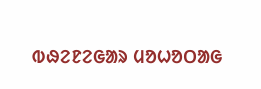ᱵᱷᱮᱱᱮᱜᱟᱨ ᱢᱚᱦᱚᱛᱟᱜ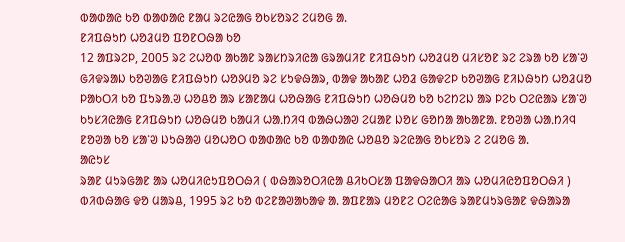ᱵᱟᱰᱟᱭ ᱠᱚ ᱵᱟᱰᱟᱭ ᱱᱟᱢ ᱨᱮᱭᱟᱜ ᱚᱠᱥᱚᱨᱮ ᱮᱢᱚᱜ ᱟ.
ᱱᱤᱯᱷᱩᱴ ᱦᱚᱲᱢᱚ ᱯᱚᱱᱛᱷᱟ ᱠᱚ
12 ᱟᱯᱨᱮᱞ, 2005 ᱨᱮ ᱮᱦᱚᱵ ᱟᱠᱟᱱ ᱨᱟᱥᱴᱨᱤᱭᱟ ᱜᱨᱟᱢᱤᱱ ᱱᱤᱯᱷᱩᱴ ᱦᱚᱲᱢᱚ ᱢᱤᱥᱚᱱ ᱨᱮ ᱮᱨᱟ ᱠᱚ ᱥᱟᱸᱣ ᱜᱤᱫᱨᱟᱡ ᱠᱚᱣᱟᱜ ᱱᱤᱯᱷᱩᱴ ᱦᱚᱽᱢᱚ ᱨᱮ ᱥᱩᱫᱷᱟᱨ, ᱵᱟᱫ ᱟᱠᱟᱱ ᱦᱚᱲ ᱜᱟᱫᱮᱞ ᱠᱚᱣᱟᱜ ᱱᱤᱡᱷᱩᱴ ᱦᱚᱲᱢᱚ ᱞᱟᱠᱛᱤ ᱠᱚ ᱯᱩᱨᱟᱹᱣ ᱦᱚᱪᱚ ᱟᱨ ᱥᱟᱱᱟᱢ ᱦᱚᱷᱟᱜ ᱱᱤᱯᱷᱩᱴ ᱦᱚᱷᱢᱚ ᱠᱚ ᱠᱮᱴᱮᱡ ᱟᱨ ᱞᱮᱠ ᱛᱮᱭᱟᱨ ᱥᱟᱸᱣ ᱠᱩᱥᱤᱭᱟᱜ ᱱᱤᱯᱷᱩᱴ ᱦᱚᱷᱢᱚ ᱠᱟᱢᱤ ᱦᱟᱹᱴᱤᱧ ᱵᱟᱷᱦᱟᱣ ᱮᱢᱟᱱ ᱡᱚᱥ ᱜᱚᱴᱟ ᱟᱠᱟᱱᱟ. ᱱᱚᱣᱟ ᱦᱟᱹᱴᱤᱧ ᱱᱚᱣᱟ ᱠᱚ ᱥᱟᱸᱣ ᱡᱩᱷᱟᱣ ᱢᱚᱦᱚᱛ ᱵᱟᱰᱟᱭ ᱠᱚ ᱵᱟᱰᱟᱭ ᱦᱚᱪᱚ ᱨᱮᱭᱟᱜ ᱚᱠᱥᱚᱨ ᱮ ᱮᱢᱚᱜ ᱟ.
ᱟᱭᱩᱥ
ᱨᱟᱱ ᱢᱩᱨᱜᱟᱱ ᱟᱨ ᱦᱚᱢᱤᱭᱩᱯᱚᱛᱷᱤ ( ᱵᱷᱟᱨᱚᱛᱤᱭᱟ ᱪᱤᱠᱛᱥᱟ ᱯᱟᱫᱷᱟᱛᱤ ᱟᱨ ᱦᱚᱢᱤᱭᱚᱯᱚᱛᱷᱤ ) ᱵᱤᱵᱷᱟᱜ ᱫᱚ ᱢᱟᱨᱪ, 1995 ᱨᱮ ᱠᱚ ᱵᱮᱱᱟᱣᱟᱠᱟᱫ ᱟ. ᱟᱯᱱᱟᱨ ᱢᱚᱱᱮ ᱛᱮᱭᱟᱜ ᱨᱟᱱᱢᱩᱨᱜᱟᱱ ᱫᱷᱟᱨᱟ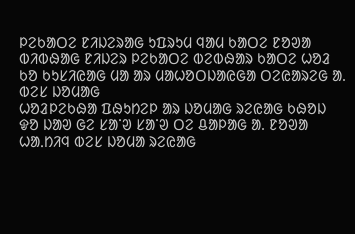ᱞᱮᱠᱟᱛᱮ ᱱᱤᱡᱮᱨᱟᱜ ᱩᱯᱨᱩᱢ ᱧᱟᱢ ᱠᱟᱛᱮ ᱱᱚᱣᱟ ᱵᱤᱵᱷᱟᱜ ᱱᱤᱡᱮᱨ ᱞᱮᱠᱟᱛᱮ ᱵᱮᱵᱷᱟᱨ ᱠᱟᱛᱮ ᱦᱚᱲ ᱠᱚ ᱠᱩᱥᱤᱭᱟᱜ ᱢᱟ ᱟᱨ ᱢᱟᱦᱚᱛᱡᱟᱭᱜᱟ ᱛᱮᱭᱟᱨᱮᱜ ᱟ.
ᱵᱮᱥ ᱡᱚᱢᱟᱜ
ᱦᱚᱲᱞᱮᱠᱷᱟ ᱯᱷᱩᱴᱮᱞ ᱟᱨ ᱡᱚᱢᱟᱜ ᱨᱮᱭᱟᱜ ᱠᱷᱚᱡ ᱫᱚ ᱡᱟᱣ ᱜᱮ ᱥᱟᱸᱣ ᱥᱟᱸᱣ ᱛᱮ ᱪᱟᱞᱟᱜ ᱟ. ᱱᱚᱣᱟ ᱦᱟᱹᱴᱤᱧ ᱵᱮᱥ ᱡᱚᱢᱟ ᱨᱮᱭᱟᱜ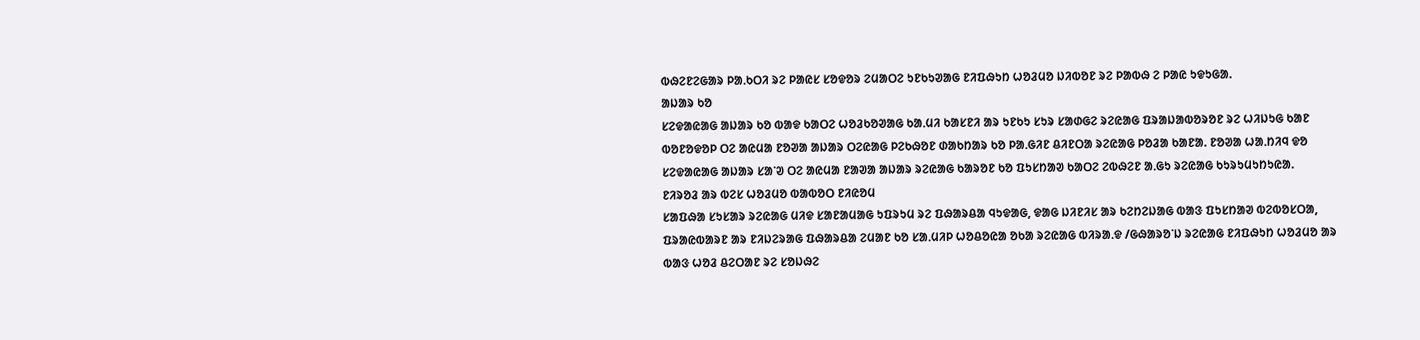ᱵᱷᱮᱱᱮᱜᱟᱨ ᱞᱟᱹᱠᱛᱤ ᱨᱮ ᱞᱟᱭᱥ ᱥᱚᱫᱚᱨ ᱮᱢᱟᱛᱮ ᱩᱱᱠᱩᱣᱟᱜ ᱱᱤᱯᱷᱩᱴ ᱦᱚᱲᱢᱚ ᱡᱤᱵᱚᱱ ᱨᱮ ᱞᱟᱵᱷ ᱮ ᱞᱟᱭ ᱩᱫᱩᱜᱟ.
ᱟᱡᱟᱨ ᱠᱚ
ᱥᱮᱫᱟᱭᱟᱜ ᱟᱡᱟᱨ ᱠᱚ ᱵᱟᱫ ᱠᱟᱛᱮ ᱦᱚᱲᱠᱚᱣᱟᱜ ᱠᱟᱹᱢᱤ ᱠᱟᱥᱱᱤ ᱟᱨ ᱩᱱᱠᱩ ᱥᱩᱨ ᱥᱟᱰᱜᱮ ᱨᱮᱭᱟᱜ ᱯᱨᱟᱡᱟᱵᱚᱨᱚᱱ ᱨᱮ ᱦᱤᱡᱩᱜ ᱠᱟᱱ ᱵᱚᱱᱚᱫᱚᱞ ᱛᱮ ᱟᱭᱢᱟ ᱱᱚᱣᱟ ᱟᱡᱟᱨ ᱛᱮᱭᱟᱜ ᱞᱮᱠᱷᱚᱱ ᱰᱟᱠᱴᱟᱨ ᱠᱚ ᱞᱟᱹᱜᱤᱱ ᱪᱤᱱᱛᱟ ᱨᱮᱭᱟᱜ ᱞᱚᱲᱟ ᱠᱟᱱᱟ. ᱱᱚᱣᱟ ᱦᱟᱹᱴᱤᱧ ᱫᱚ ᱥᱮᱫᱟᱭᱟᱜ ᱟᱡᱟᱨ ᱥᱟᱸᱣ ᱛᱮ ᱟᱭᱢᱟ ᱱᱟᱣᱟ ᱟᱡᱟᱨ ᱨᱮᱭᱟᱜ ᱠᱟᱨᱚᱱ ᱠᱚ ᱯᱩᱥᱴᱟᱣ ᱠᱟᱛᱮ ᱮᱵᱷᱮᱱ ᱟᱹᱜᱩ ᱨᱮᱭᱟᱜ ᱠᱩᱨᱩᱢᱩᱴᱩᱭᱟ.
ᱱᱤᱨᱚᱲ ᱟᱨ ᱵᱮᱥ ᱦᱚᱲᱢᱚ ᱵᱟᱵᱚᱛ ᱱᱤᱭᱚᱢ
ᱥᱟᱯᱷᱟ ᱥᱩᱥᱟᱨ ᱨᱮᱭᱟᱜ ᱢᱤᱫ ᱥᱟᱱᱟᱢᱟᱜ ᱩᱯᱨᱩᱢ ᱨᱮ ᱯᱷᱟᱨᱪᱟ ᱧᱩᱫᱟᱜ, ᱫᱟᱜ ᱡᱤᱱᱤᱥ ᱟᱨ ᱠᱮᱴᱮᱡᱟᱜ ᱵᱟᱝ ᱯᱩᱥᱴᱟᱣ ᱵᱮᱵᱚᱥᱛᱟ, ᱯᱨᱟᱭᱵᱟᱨᱱ ᱟᱨ ᱱᱤᱡᱮᱨᱟᱜ ᱯᱷᱟᱨᱪᱟ ᱮᱢᱟᱱ ᱠᱚ ᱥᱟᱹᱢᱤᱞ ᱦᱚᱪᱚᱭᱟ ᱚᱠᱟ ᱨᱮᱭᱟᱜ ᱵᱤᱨᱟᱹᱫ /ᱜᱷᱟᱨᱚᱸᱡ ᱨᱮᱭᱟᱜ ᱱᱤᱯᱷᱩᱴ ᱦᱚᱲᱢᱚ ᱟᱨ ᱵᱟᱝ ᱦᱚᱲ ᱪᱮᱛᱟᱱ ᱨᱮ ᱥᱚᱡᱷᱮ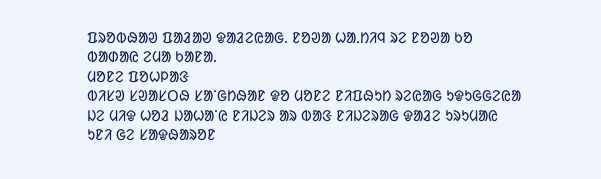ᱯᱨᱚᱵᱷᱟᱣ ᱯᱟᱲᱟᱣ ᱫᱟᱲᱮᱭᱟᱜ. ᱱᱚᱣᱟ ᱦᱟᱹᱴᱤᱧ ᱨᱮ ᱱᱚᱣᱟ ᱠᱚ ᱵᱟᱰᱟᱭ ᱮᱢᱟ ᱠᱟᱱᱟ.
ᱢᱚᱱᱮ ᱯᱚᱦᱞᱟᱝ
ᱵᱤᱥᱣ ᱥᱣᱟᱥᱛᱷ ᱥᱟᱸᱜᱴᱷᱟᱱ ᱫᱚ ᱢᱚᱱᱮ ᱱᱤᱯᱷᱩᱴ ᱨᱮᱭᱟᱜ ᱩᱫᱩᱜᱜᱮᱭᱟ ᱡᱮ ᱢᱤᱫ ᱦᱚᱲ ᱡᱟᱦᱟᱸᱭ ᱱᱤᱡᱮᱨ ᱟᱨ ᱵᱟᱝ ᱱᱤᱡᱮᱨᱟᱜ ᱫᱟᱲᱮ ᱩᱨᱩᱢᱟᱭ ᱩᱱᱤ ᱜᱮ ᱥᱟᱫᱷᱟᱨᱚᱱ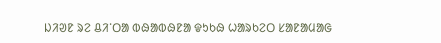ᱡᱤᱣᱱ ᱨᱮ ᱪᱤᱸᱛᱟ ᱵᱷᱟᱵᱷᱱᱟ ᱫᱩᱠᱷ ᱦᱟᱨᱠᱮᱛ ᱥᱟᱱᱟᱢᱟᱜ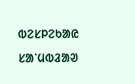ᱵᱮᱥᱞᱮᱠᱟᱭ ᱥᱟᱸᱢᱵᱲᱟᱣ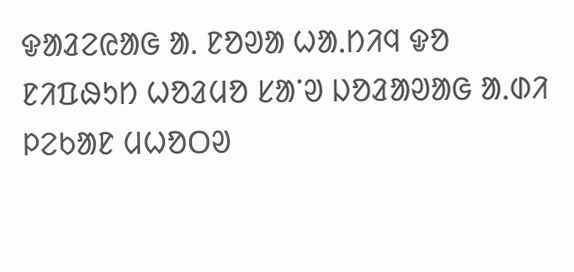ᱫᱟᱲᱮᱭᱟᱜ ᱟ. ᱱᱚᱣᱟ ᱦᱟᱹᱴᱤᱧ ᱫᱚ ᱱᱤᱯᱷᱩᱴ ᱦᱚᱲᱢᱚ ᱥᱟᱸᱣ ᱡᱚᱲᱟᱣᱟᱜ ᱟᱹᱰᱤ ᱞᱮᱠᱟᱱ ᱢᱦᱚᱛᱣ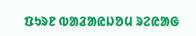ᱯᱩᱨᱱ ᱵᱟᱲᱟᱭᱡᱚᱢ ᱨᱮᱭᱟᱜ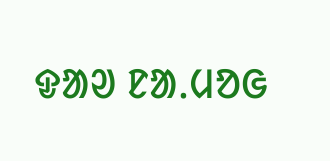ᱫᱟᱣ ᱱᱟᱹᱢᱚᱜ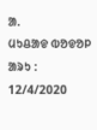ᱟ.
ᱢᱩᱪᱟᱫ ᱵᱚᱫᱚᱞ ᱟᱨᱩ : 12/4/2020